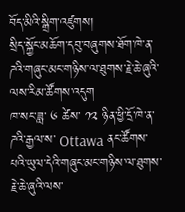བོད་མིའི་སྒྲིག་འཛུགས།
སྲིད་སྐྱོང་མཆོག་དབུ་བཞུགས་ཐོག་ཁེ་ན་ཌའི་གཞུང་མང་གཉིས་ལ་ཐུགས་རྗེ་ཆེ་ཞུའི་ལས་རིམ་ཚོགས་འདུག
ཁ་སང་ཟླ་ ༦ ཚེས་ ༡༢ ཉིན་ཕྱི་དྲོ་ཁེ་ན་ཌའི་རྒྱལ་ས་ Ottawa ནང་ཚོགས་པའི་ཡུལ་དེའི་གཞུང་མང་གཉིས་ལ་ཐུགས་རྗེ་ཆེ་ཞུའི་ལས་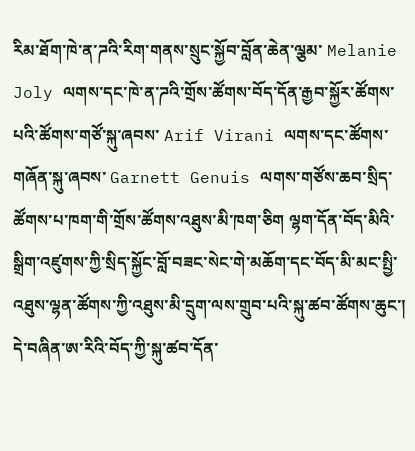རིམ་ཐོག་ཁེ་ན་ཌའི་རིག་གནས་སྲུང་སྐྱོབ་བློན་ཆེན་ལྕམ་ Melanie Joly ལགས་དང་ཁེ་ན་ཌའི་གྲོས་ཚོགས་བོད་དོན་རྒྱབ་སྐྱོར་ཚོགས་པའི་ཚོགས་གཙོ་སྐུ་ཞབས་ Arif Virani ལགས་དང་ཚོགས་གཞོན་སྐུ་ཞབས་ Garnett Genuis ལགས་གཙོས་ཆབ་སྲིད་ཚོགས་པ་ཁག་གི་གྲོས་ཚོགས་འཐུས་མི་ཁག་ཅིག ལྷག་དོན་བོད་མིའི་སྒྲིག་འཛུགས་ཀྱི་སྲིད་སྐྱོང་བློ་བཟང་སེང་གེ་མཆོག་དང་བོད་མི་མང་སྤྱི་འཐུས་ལྷན་ཚོགས་ཀྱི་འཐུས་མི་དྲུག་ལས་གྲུབ་པའི་སྐུ་ཚབ་ཚོགས་ཆུང་། དེ་བཞིན་ཨ་རིའི་བོད་ཀྱི་སྐུ་ཚབ་དོན་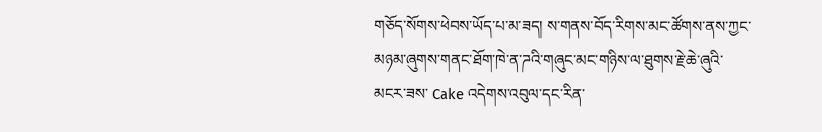གཅོད་སོགས་ཕེབས་ཡོད་པ་མ་ཟད། ས་གནས་བོད་རིགས་མང་ཚོགས་ནས་ཀྱང་མཉམ་ཞུགས་གནང་ཐོག་ཁེ་ན་ཌའི་གཞུང་མང་གཉིས་ལ་ཐུགས་རྗེ་ཆེ་ཞུའི་མངར་ཟས་ Cake འདེགས་འབུལ་དང་རིན་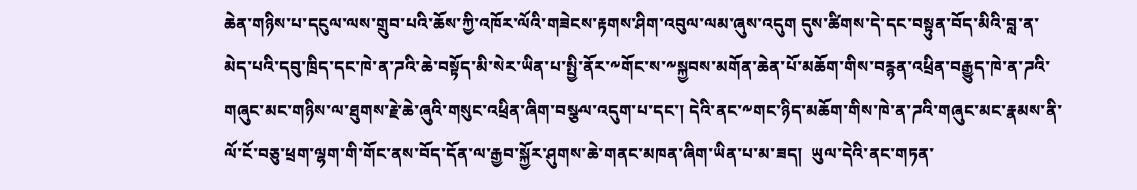ཆེན་གཉིས་པ་དངུལ་ལས་གྲུབ་པའི་ཆོས་ཀྱི་འཁོར་ལོའི་གཟེངས་རྟགས་ཤིག་འབུལ་ལམ་ཞུས་འདུག དུས་ཚིགས་དེ་དང་བསྟུན་བོད་མིའི་བླ་ན་མེད་པའི་དབུ་ཁྲིད་དང་ཁེ་ན་ཌའི་ཆེ་བསྟོད་མི་སེར་ཡིན་པ་སྤྱི་ནོར་༸གོང་ས་༸སྐྱབས་མགོན་ཆེན་པོ་མཆོག་གིས་བརྙན་འཕྲིན་བརྒྱུད་ཁེ་ན་ཌའི་གཞུང་མང་གཉིས་ལ་ཐུགས་རྗེ་ཆེ་ཞུའི་གསུང་འཕྲིན་ཞིག་བསྩལ་འདུག་པ་དང་། དེའི་ནང་༸གང་ཉིད་མཆོག་གིས་ཁེ་ན་ཌའི་གཞུང་མང་རྣམས་ནི་ལོ་ངོ་བཅུ་ཕྲག་ལྷག་གི་གོང་ནས་བོད་དོན་ལ་རྒྱབ་སྐྱོར་ཤུགས་ཆེ་གནང་མཁན་ཞིག་ཡིན་པ་མ་ཟད།  ཡུལ་དེའི་ནང་གཏན་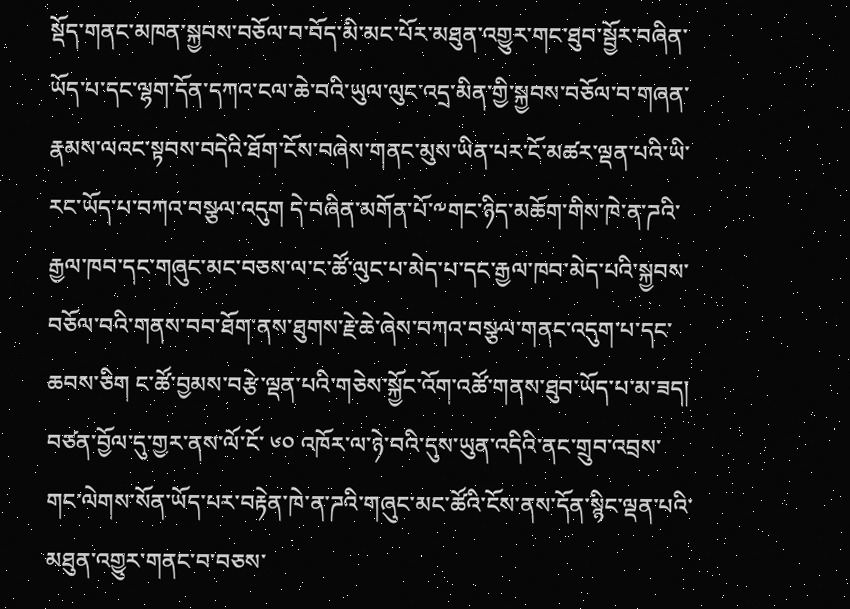སྡོད་གནང་མཁན་སྐྱབས་བཅོལ་བ་བོད་མི་མང་པོར་མཐུན་འགྱུར་གང་ཐུབ་སྦྱོར་བཞིན་ཡོད་པ་དང་ལྷག་དོན་དཀའ་ངལ་ཆེ་བའི་ཡུལ་ལུང་འདྲ་མིན་གྱི་སྐྱབས་བཅོལ་བ་གཞན་རྣམས་ལའང་སྟབས་བདེའི་ཐོག་ངོས་བཞེས་གནང་མུས་ཡིན་པར་ངོ་མཚར་ལྡན་པའི་ཡི་རང་ཡོད་པ་བཀའ་བསྩལ་འདུག དེ་བཞིན་མགོན་པོ་༸གང་ཉིད་མཆོག་གིས་ཁེ་ན་ཌའི་རྒྱལ་ཁབ་དང་གཞུང་མང་བཅས་ལ་ང་ཚོ་ལུང་པ་མེད་པ་དང་རྒྱལ་ཁབ་མེད་པའི་སྐྱབས་བཅོལ་བའི་གནས་བབ་ཐོག་ནས་ཐུགས་རྗེ་ཆེ་ཞེས་བཀའ་བསྩལ་གནང་འདུག་པ་དང་ཆབས་ཅིག ང་ཚོ་བྱམས་བརྩེ་ལྡན་པའི་གཅེས་སྐྱོང་འོག་འཚོ་གནས་ཐུབ་ཡོད་པ་མ་ཟད། བཙན་བྱོལ་དུ་གྱར་ནས་ལོ་ངོ་ ༦༠ འཁོར་ལ་ཉེ་བའི་དུས་ཡུན་འདིའི་ནང་གྲུབ་འབྲས་གང་ལེགས་སོན་ཡོད་པར་བརྟེན་ཁེ་ན་ཌའི་གཞུང་མང་ཚོའི་ངོས་ནས་དོན་སྙིང་ལྡན་པའི་མཐུན་འགྱུར་གནང་བ་བཅས་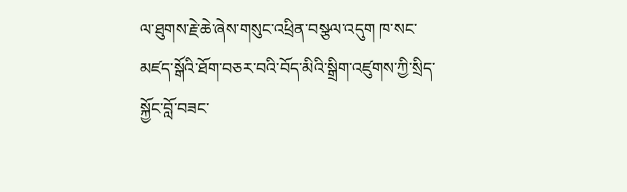ལ་ཐུགས་རྗེ་ཆེ་ཞེས་གསུང་འཕྲིན་བསྩལ་འདུག ཁ་སང་མཛད་སྒོའི་ཐོག་བཅར་བའི་བོད་མིའི་སྒྲིག་འཛུགས་ཀྱི་སྲིད་སྐྱོང་བློ་བཟང་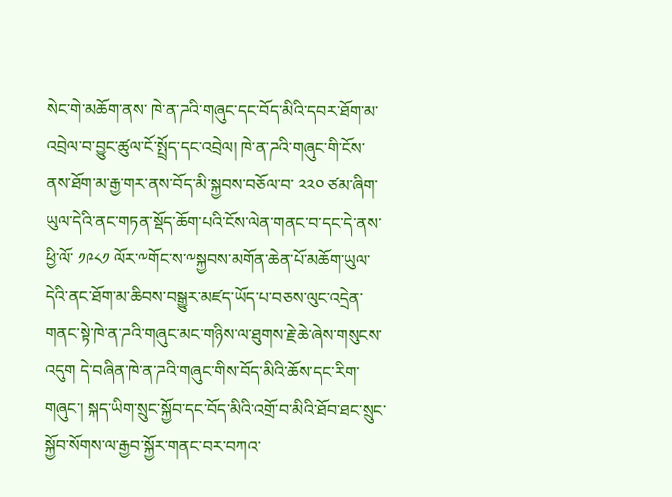སེང་གེ་མཆོག་ནས་ ཁེ་ན་ཌའི་གཞུང་དང་བོད་མིའི་དབར་ཐོག་མ་འབྲེལ་བ་བྱུང་ཚུལ་ངོ་སྤྲོད་དང་འབྲེལ། ཁེ་ན་ཌའི་གཞུང་གི་ངོས་ནས་ཐོག་མ་རྒྱ་གར་ནས་བོད་མི་སྐྱབས་བཅོལ་བ་ ༢༢༠ ཙམ་ཞིག་ཡུལ་དེའི་ནང་གཏན་སྡོད་ཆོག་པའི་ངོས་ལེན་གནང་བ་དང་དེ་ནས་ཕྱི་ལོ་ ༡༩༨༡ ལོར་༸གོང་ས་༸སྐྱབས་མགོན་ཆེན་པོ་མཆོག་ཡུལ་དེའི་ནང་ཐོག་མ་ཆིབས་བསྒྱུར་མཛད་ཡོད་པ་བཅས་ལུང་འདྲེན་གནང་སྟེ་ཁེ་ན་ཌའི་གཞུང་མང་གཉིས་ལ་ཐུགས་རྗེ་ཆེ་ཞེས་གསུངས་འདུག དེ་བཞིན་ཁེ་ན་ཌའི་གཞུང་གིས་བོད་མིའི་ཆོས་དང་རིག་གཞུང་། སྐད་ཡིག་སྲུང་སྐྱོབ་དང་བོད་མིའི་འགྲོ་བ་མིའི་ཐོབ་ཐང་སྲུང་སྐྱོབ་སོགས་ལ་རྒྱབ་སྐྱོར་གནང་བར་བཀའ་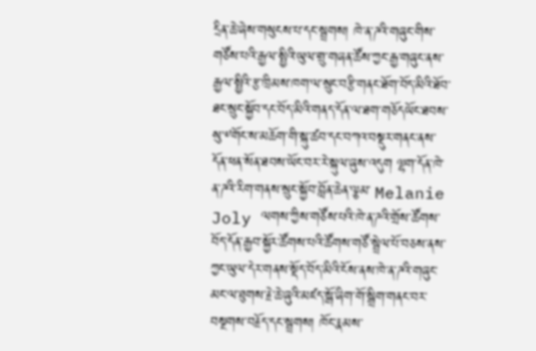དྲིན་ཆེ་ཞེས་གསུངས་པ་དང་སྦྲགས། ཁེ་ན་ཌའི་གཞུང་གིས་གཙོས་པའི་རྒྱལ་སྤྱིའི་ཡུལ་གྲུ་གཞན་ཚོས་ཀྱང་རྒྱ་གཞུང་ནས་རྒྱལ་སྤྱིའི་རྩ་ཁྲིམས་ཁག་ལ་སྲུང་བརྩི་གནང་ཐོག་བོད་མིའི་ཐོབ་ཐང་སྲུང་སྐྱོབ་དང་བོད་མིའི་གནད་དོན་ལ་ཐག་གཅོདཡོང་ཐབས་སུ་༸གོང་ས་མཆོག་གི་སྐུ་ཚབ་དང་བཀའ་བསྡུར་གནང་ནས་དོན་ཕན་སོན་ཐབས་ཡོང་བར་རེ་སྐུལ་ཞུས་འདུག ལྷག་དོན་ཁེ་ན་ཌའི་རིག་གནས་སྲུང་སྐྱོབ་བློན་ཆེན་ལྕམ་ Melanie Joly ལགས་ཀྱིས་གཙོས་པའི་ཁེ་ན་ཌའི་གྲོས་ཚོགས་བོད་དོན་རྒྱབ་སྐྱོར་ཚོགས་པའི་ཚོགས་གཙོ་སྦྲེལ་པོ་བཅས་ནས་ཀྱང་ཡུལ་དེར་གནས་སྡོད་བོད་མིའི་ངོས་ནས་ཁེ་ན་ཌའི་གཞུང་མང་ལ་ཐུགས་རྗེ་ཆེ་ཞུའི་མཛད་སྒོ་ཞིག་གོ་སྒྲིག་གནང་བར་བསྔགས་བརྗོད་དང་སྦྲགས། ཁོང་རྣམས་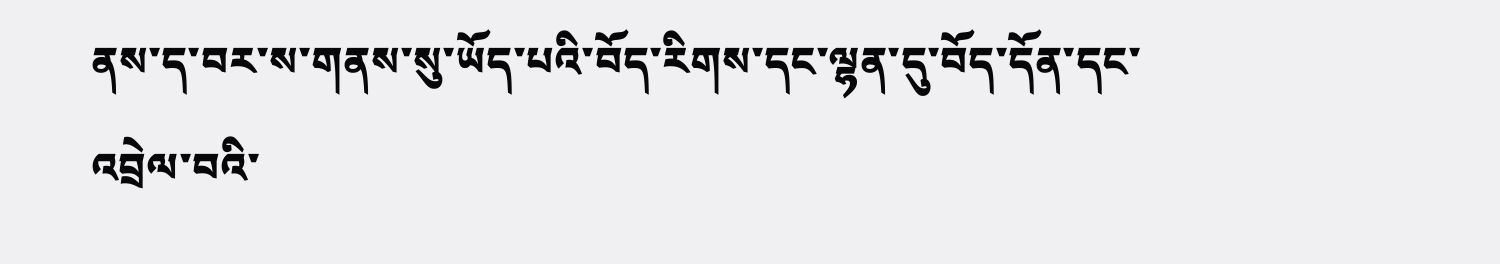ནས་ད་བར་ས་གནས་སུ་ཡོད་པའི་བོད་རིགས་དང་ལྷན་དུ་བོད་དོན་དང་འབྲེལ་བའི་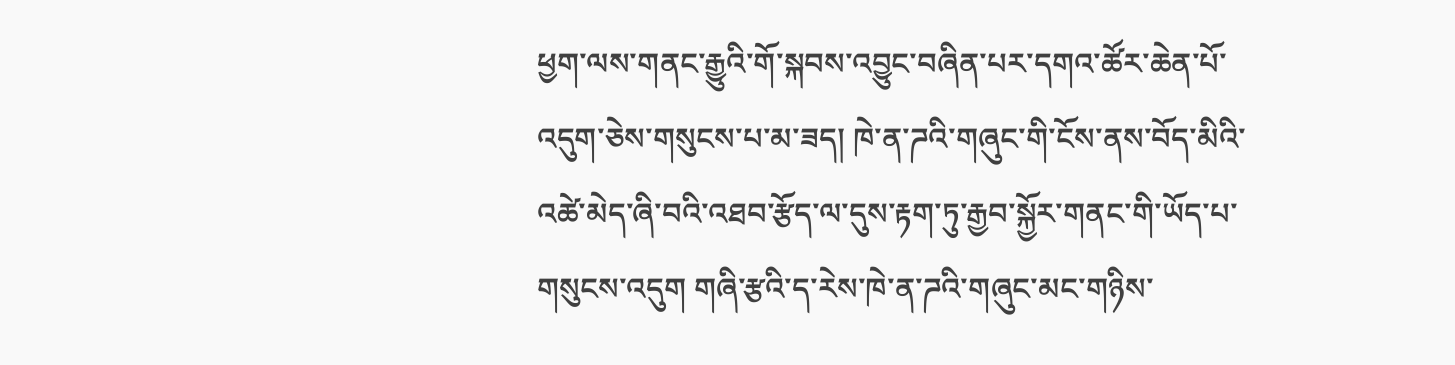ཕྱག་ལས་གནང་རྒྱུའི་གོ་སྐབས་འབྱུང་བཞིན་པར་དགའ་ཚོར་ཆེན་པོ་འདུག་ཅེས་གསུངས་པ་མ་ཟད། ཁེ་ན་ཌའི་གཞུང་གི་ངོས་ནས་བོད་མིའི་འཚེ་མེད་ཞི་བའི་འཐབ་རྩོད་ལ་དུས་རྟག་ཏུ་རྒྱབ་སྐྱོར་གནང་གི་ཡོད་པ་གསུངས་འདུག གཞི་རྩའི་ད་རེས་ཁེ་ན་ཌའི་གཞུང་མང་གཉིས་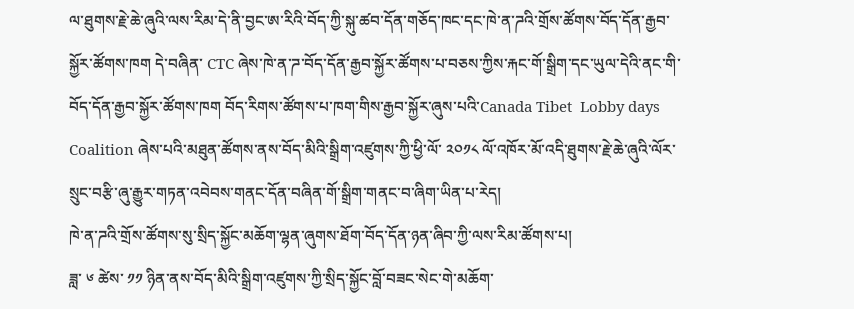ལ་ཐུགས་རྗེ་ཆེ་ཞུའི་ལས་རིམ་དེ་ནི་བྱང་ཨ་རིའི་བོད་ཀྱི་སྐུ་ཚབ་དོན་གཅོད་ཁང་དང་ཁེ་ན་ཌའི་གྲོས་ཚོགས་བོད་དོན་རྒྱབ་སྐྱོར་ཚོགས་ཁག དེ་བཞིན་ CTC ཞེས་ཁེ་ན་ཌ་བོད་དོན་རྒྱབ་སྐྱོར་ཚོགས་པ་བཅས་ཀྱིས་རྐང་གོ་སྒྲིག་དང་ཡུལ་དེའི་ནང་གི་བོད་དོན་རྒྱབ་སྐྱོར་ཚོགས་ཁག བོད་རིགས་ཚོགས་པ་ཁག་གིས་རྒྱབ་སྐྱོར་ཞུས་པའི་Canada Tibet  Lobby days Coalition ཞེས་པའི་མཐུན་ཚོགས་ནས་བོད་མིའི་སྒྲིག་འཛུགས་ཀྱི་ཕྱི་ལོ་ ༢༠༡༨ ལོ་འཁོར་མོ་འདི་ཐུགས་རྗེ་ཆེ་ཞུའི་ལོར་སྲུང་བརྩི་ཞུ་རྒྱུར་གཏན་འབེབས་གནང་དོན་བཞིན་གོ་སྒྲིག་གནང་བ་ཞིག་ཡིན་པ་རེད།
ཁེ་ན་ཌའི་གྲོས་ཚོགས་སུ་སྲིད་སྐྱོང་མཆོག་ལྷན་ཞུགས་ཐོག་བོད་དོན་ཉན་ཞིབ་ཀྱི་ལས་རིམ་ཚོགས་པ།
ཟླ་ ༦ ཚེས་ ༡༡ ཉིན་ནས་བོད་མིའི་སྒྲིག་འཛུགས་ཀྱི་སྲིད་སྐྱོང་བློ་བཟང་སེང་གེ་མཆོག་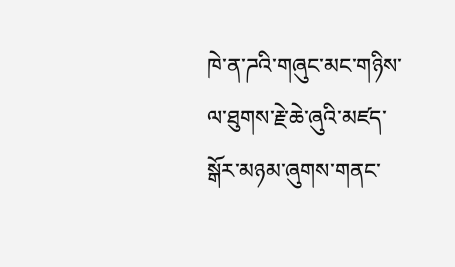ཁེ་ན་ཌའི་གཞུང་མང་གཉིས་ལ་ཐུགས་རྗེ་ཆེ་ཞུའི་མཛད་སྒོར་མཉམ་ཞུགས་གནང་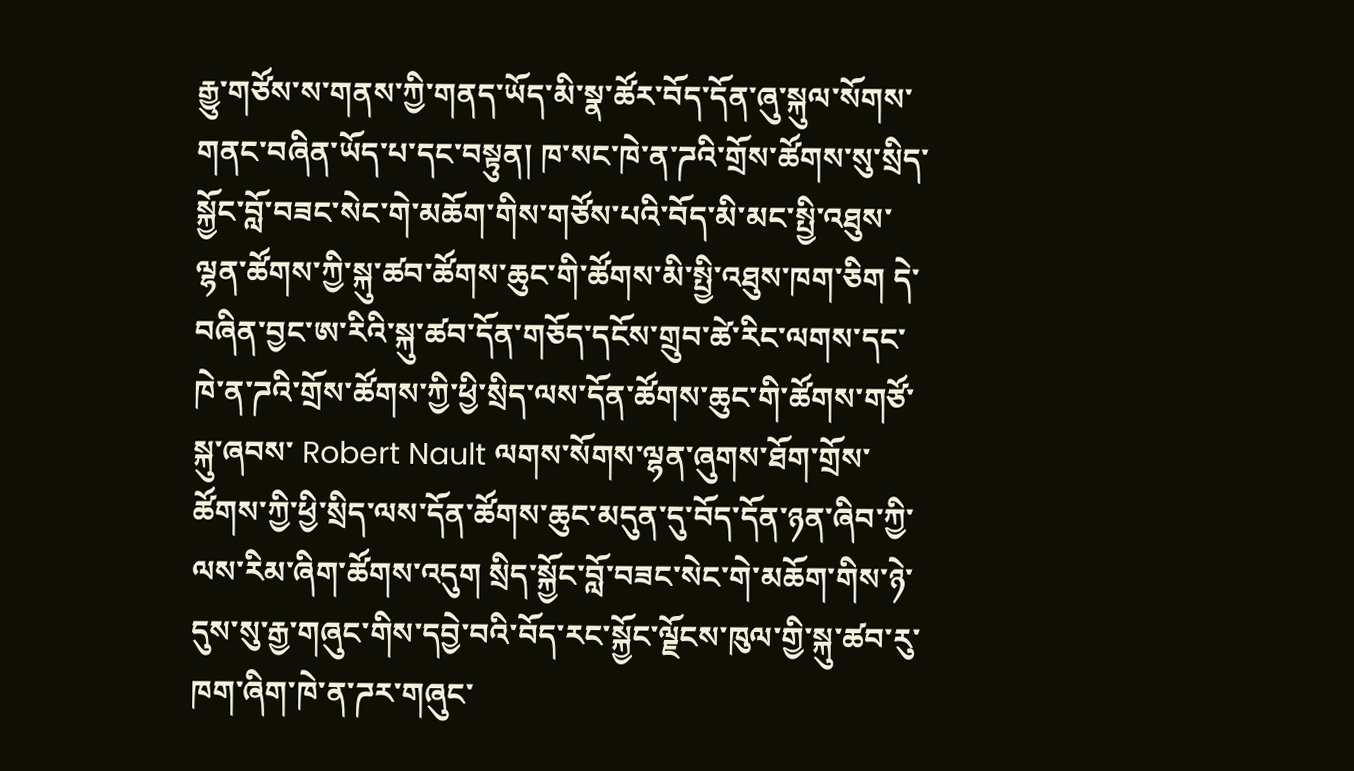རྒྱུ་གཙོས་ས་གནས་ཀྱི་གནད་ཡོད་མི་སྣ་ཚོར་བོད་དོན་ཞུ་སྐུལ་སོགས་གནང་བཞིན་ཡོད་པ་དང་བསྟུན། ཁ་སང་ཁེ་ན་ཌའི་གྲོས་ཚོགས་སུ་སྲིད་སྐྱོང་བློ་བཟང་སེང་གེ་མཆོག་གིས་གཙོས་པའི་བོད་མི་མང་སྤྱི་འཐུས་ལྷན་ཚོགས་ཀྱི་སྐུ་ཚབ་ཚོགས་ཆུང་གི་ཚོགས་མི་སྤྱི་འཐུས་ཁག་ཅིག དེ་བཞིན་བྱང་ཨ་རིའི་སྐུ་ཚབ་དོན་གཅོད་དངོས་གྲུབ་ཚེ་རིང་ལགས་དང་ཁེ་ན་ཌའི་གྲོས་ཚོགས་ཀྱི་ཕྱི་སྲིད་ལས་དོན་ཚོགས་ཆུང་གི་ཚོགས་གཙོ་སྐུ་ཞབས་ Robert Nault ལགས་སོགས་ལྷན་ཞུགས་ཐོག་གྲོས་ཚོགས་ཀྱི་ཕྱི་སྲིད་ལས་དོན་ཚོགས་ཆུང་མདུན་དུ་བོད་དོན་ཉན་ཞིབ་ཀྱི་ལས་རིམ་ཞིག་ཚོགས་འདུག སྲིད་སྐྱོང་བློ་བཟང་སེང་གེ་མཆོག་གིས་ཉེ་དུས་སུ་རྒྱ་གཞུང་གིས་དབྱེ་བའི་བོད་རང་སྐྱོང་ལྗོངས་ཁུལ་གྱི་སྐུ་ཚབ་རུ་ཁག་ཞིག་ཁེ་ན་ཌར་གཞུང་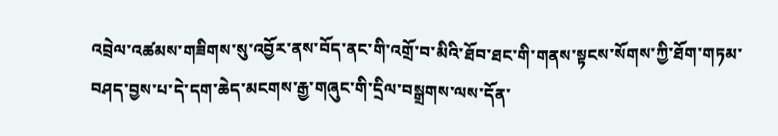འབྲེལ་འཚམས་གཟིགས་སུ་འབྱོར་ནས་བོད་ནང་གི་འགྲོ་བ་མིའི་ཐོབ་ཐང་གི་གནས་སྟངས་སོགས་ཀྱི་ཐོག་གཏམ་བཤད་བྱས་པ་དེ་དག་ཆེད་མངགས་རྒྱ་གཞུང་གི་དྲིལ་བསྒྲགས་ལས་དོན་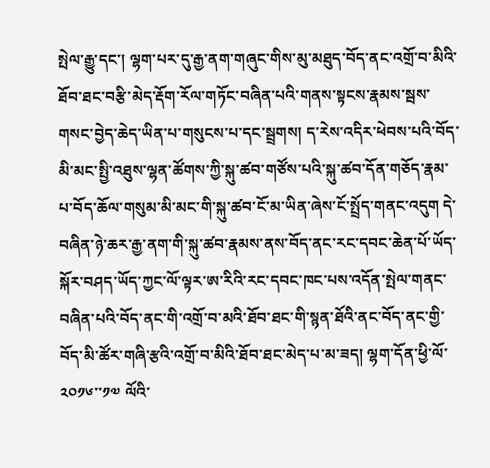སྤེལ་རྒྱུ་དང་། ལྷག་པར་དུ་རྒྱ་ནག་གཞུང་གིས་མུ་མཐུད་བོད་ནང་འགྲོ་བ་མིའི་ཐོབ་ཐང་བརྩི་མེད་རྡོག་རོལ་གཏོང་བཞིན་པའི་གནས་སྟངས་རྣམས་སྦས་གསང་བྱེད་ཆེད་ཡིན་པ་གསུངས་པ་དང་སྦྲགས། ད་རེས་འདིར་ཕེབས་པའི་བོད་མི་མང་སྤྱི་འཐུས་ལྷན་ཚོགས་ཀྱི་སྐུ་ཚབ་གཙོས་པའི་སྐུ་ཚབ་དོན་གཅོད་རྣམ་པ་བོད་ཆོལ་གསུམ་མི་མང་གི་སྐུ་ཚབ་ངོ་མ་ཡིན་ཞེས་ངོ་སྤྲོད་གནང་འདུག དེ་བཞིན་ཉེ་ཆར་རྒྱ་ནག་གི་སྐུ་ཚབ་རྣམས་ནས་བོད་ནང་རང་དབང་ཆེན་པོ་ཡོད་སྐོར་བཤད་ཡོད་ཀྱང་ལོ་ལྟར་ཨ་རིའི་རང་དབང་ཁང་པས་འདོན་སྤེལ་གནང་བཞིན་པའི་བོད་ནང་གི་འགྲོ་བ་མའི་ཐོབ་ཐང་གི་སྙན་ཐོའི་ནང་བོད་ནང་གྱི་བོད་མི་ཚོར་གཞི་རྩའི་འགྲོ་བ་མིའི་ཐོབ་ཐང་མེད་པ་མ་ཟད། ལྷག་དོན་ཕྱི་ལོ་ ༢༠༡༦་་༡༧ ལོའི་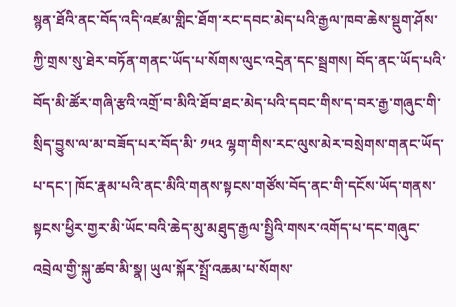སྙན་ཐོའི་ནང་བོད་འདི་འཛམ་གླིང་ཐོག་རང་དབང་མེད་པའི་རྒྱལ་ཁབ་ཆེས་སྡུག་ཤོས་ཀྱི་གྲས་སུ་ཐེར་བཏོན་གནང་ཡོད་པ་སོགས་ལུང་འདྲེན་དང་སྦྲགས། བོད་ནང་ཡོད་པའི་བོད་མི་ཚོར་གཞི་རྩའི་འགྲོ་བ་མིའི་ཐོབ་ཐང་མེད་པའི་དབང་གིས་ད་བར་རྒྱ་གཞུང་གི་སྲིད་བྱུས་ལ་མ་བཟོད་པར་བོད་མི་ ༡༥༢ ལྷག་གིས་རང་ལུས་མེར་བསྲེགས་གནང་ཡོད་པ་དང་། ཁོང་རྣམ་པའི་ནང་མིའི་གནས་སྟངས་གཙོས་བོད་ནང་གི་དངོས་ཡོད་གནས་སྟངས་ཕྱིར་གྱར་མི་ཡོང་བའི་ཆེད་མུ་མཐུད་རྒྱལ་སྤྱིའི་གསར་འགོད་པ་དང་གཞུང་འབྲེལ་གྱི་སྐུ་ཚབ་མི་སྣ། ཡུལ་སྐོར་སྤྲོ་འཆམ་པ་སོགས་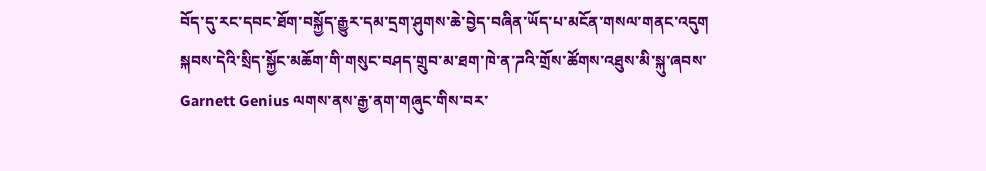བོད་དུ་རང་དབང་ཐོག་བསྐྱོད་རྒྱུར་དམ་དྲག་ཤུགས་ཆེ་བྱེད་བཞིན་ཡོད་པ་མངོན་གསལ་གནང་འདུག སྐབས་དེའི་སྲིད་སྐྱོང་མཆོག་གི་གསུང་བཤད་གྲུབ་མ་ཐག་ཁེ་ན་ཌའི་གྲོས་ཚོགས་འཐུས་མི་སྐུ་ཞབས་ Garnett Genius ལགས་ནས་རྒྱ་ནག་གཞུང་གིས་བར་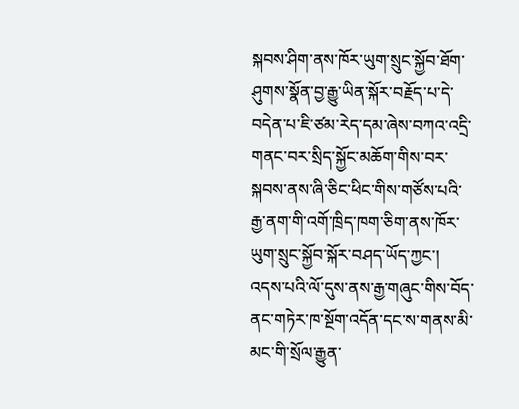སྐབས་ཤིག་ནས་ཁོར་ཡུག་སྲུང་སྐྱོབ་ཐོག་ཤུགས་སྣོན་བྱ་རྒྱུ་ཡིན་སྐོར་བརྗོད་པ་དེ་བདེན་པ་ཇི་ཙམ་རེད་དམ་ཞེས་བཀའ་འདྲི་གནང་བར་སྲིད་སྐྱོང་མཆོག་གིས་བར་སྐབས་ནས་ཞི་ཅིང་ཕིང་གིས་གཙོས་པའི་རྒྱ་ནག་གི་འགོ་ཁྲིད་ཁག་ཅིག་ནས་ཁོར་ཡུག་སྲུང་སྐྱོབ་སྐོར་བཤད་ཡོད་ཀྱང་། འདས་པའི་ལོ་དུས་ནས་རྒྱ་གཞུང་གིས་བོད་ནང་གཏེར་ཁ་སྔོག་འདོན་དང་ས་གནས་མི་མང་གི་སྲོལ་རྒྱུན་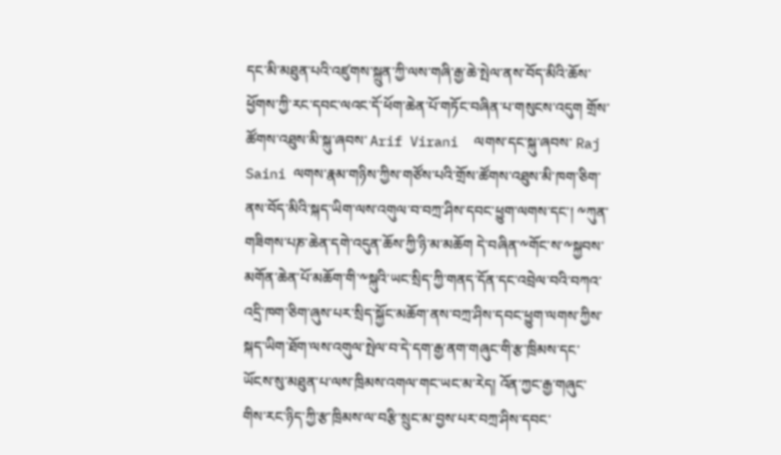དང་མི་མཐུན་པའི་འཛུགས་སྐྲུན་ཀྱི་ལས་གཞི་རྒྱ་ཆེ་སྤེལ་ནས་བོད་མིའི་ཆོས་ཕྱོགས་ཀྱི་རང་དབང་ལའང་དོ་ཕོག་ཆེན་པོ་གཏོང་བཞིན་པ་གསུངས་འདུག གྲོས་ཚོགས་འཐུས་མི་སྐུ་ཞབས་ Arif Virani  ལགས་དང་སྐུ་ཞབས་ Raj Saini ལགས་རྣམ་གཉིས་ཀྱིས་གཙོས་པའི་གྲོས་ཚོགས་འཐུས་མི་ཁག་ཅིག་ནས་བོད་མིའི་སྐད་ཡིག་ལས་འགུལ་བ་བཀྲ་ཤིས་དབང་ཕྱུག་ལགས་དང་། ༸ཀུན་གཟིགས་པཎ་ཆེན་དགེ་འདུན་ཆོས་ཀྱི་ཉི་མ་མཆོག དེ་བཞིན་༸གོང་ས་༸སྐྱབས་མགོན་ཆེན་པོ་མཆོག་གི་༸སྐུའི་ཡང་སྲིད་ཀྱི་གནད་དོན་དང་འབྲེལ་བའི་བཀའ་འདྲི་ཁག་ཅིག་ཞུས་པར་སྲིད་སྐྱོང་མཆོག་ནས་བཀྲ་ཤིས་དབང་ཕྱུག་ལགས་ཀྱིས་སྐད་ཡིག་ཐོག་ལས་འགུལ་སྤེལ་བ་དེ་དག་རྒྱ་ནག་གཞུང་གི་རྩ་ཁྲིམས་དང་ཡོངས་སུ་མཐུན་པ་ལས་ཁྲིམས་འགལ་གང་ཡང་མ་རེད། འོན་ཀྱང་རྒྱ་གཞུང་གིས་རང་ཉིད་ཀྱི་རྩ་ཁྲིམས་ལ་བརྩི་སྲུང་མ་བྱས་པར་བཀྲ་ཤིས་དབང་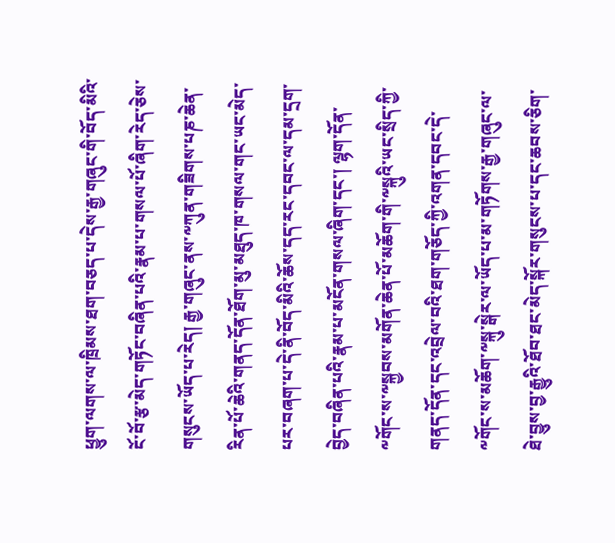ཕྱུག་ལགས་ལ་ཁྲིམས་ཐག་བཅད་པ་དེས་རྒྱ་གཞུང་གི་བོད་མིའི་ངོ་བོ་རྩ་མེད་གཏོང་བཞིན་པའི་རྣམ་པ་གསལ་པོ་ཞིག་རེད་ཅེས་གསུངས་ཡོད་པ་རེད། རྒྱ་གཞུང་ནས་༸ཀུན་གཟིགས་པཎ་ཆེན་རིན་པོ་ཆེའི་གནད་དོན་ཐོག་མུ་མཐུད་ཁ་གསལ་གང་ཡང་མེད་པར་བཞག་པ་དེ་ནི་བོད་མིའི་ཆོས་དད་རང་དབང་ལ་དམ་དྲག་བྱེད་བཞིན་པའི་རྣམ་པ་མངོན་གསལ་ཞིག་དང་། ལྷག་དོན་༸གོང་ས་༸སྐྱབས་མགོན་ཆེན་པོ་མཆོག་གི་༸སྐུའི་ཡང་སྲིད་ཀྱི་གནད་དོན་དང་འབྲེལ་བའི་ཐག་གཅོད་ཀྱི་འགན་དབང་དེ་༸གོང་ས་མཆོག་༸སྐུ་སྒེར་ལ་ཡོད་པ་མ་གཏོགས་རྒྱ་གཞུང་ལ་ཐེ་བྱུས་བྱ་རྒྱུའི་ཐོབ་ཐང་མེད་སྐོར་གསུངས་པ་དང་ཆབས་ཅིག་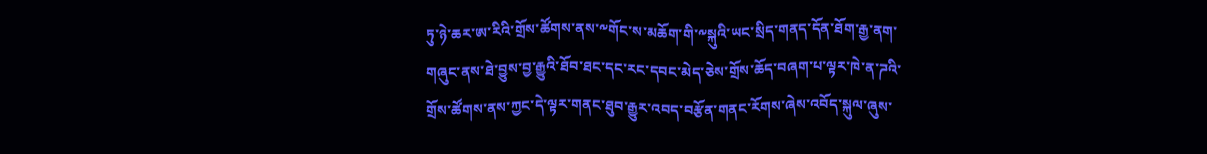ཏུ་ཉེ་ཆར་ཨ་རིའི་གྲོས་ཚོགས་ནས་༸གོང་ས་མཆོག་གི་༸སྐུའི་ཡང་སྲིད་གནད་དོན་ཐོག་རྒྱ་ནག་གཞུང་ནས་ཐེ་བྱུས་བྱ་རྒྱུའི་ཐོབ་ཐང་དང་རང་དབང་མེད་ཅེས་གྲོས་ཆོད་བཞག་པ་ལྟར་ཁེ་ན་ཌའི་གྲོས་ཚོགས་ནས་ཀྱང་དེ་ལྟར་གནང་ཐུབ་རྒྱུར་འབད་བརྩོན་གནང་རོགས་ཞེས་འབོད་སྐུལ་ཞུས་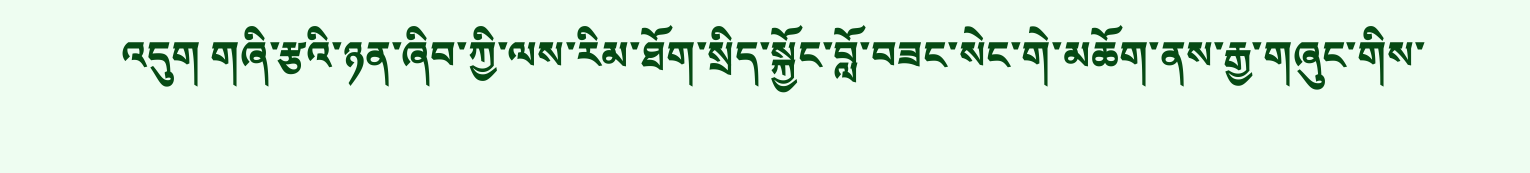འདུག གཞི་རྩའི་ཉན་ཞིབ་ཀྱི་ལས་རིམ་ཐོག་སྲིད་སྐྱོང་བློ་བཟང་སེང་གེ་མཆོག་ནས་རྒྱ་གཞུང་གིས་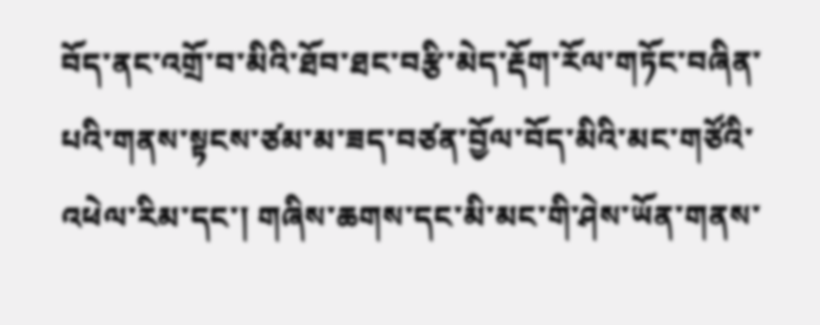བོད་ནང་འགྲོ་བ་མིའི་ཐོབ་ཐང་བརྩི་མེད་རྡོག་རོལ་གཏོང་བཞིན་པའི་གནས་སྟངས་ཙམ་མ་ཟད་བཙན་བྱོལ་བོད་མིའི་མང་གཙོའི་འཕེལ་རིམ་དང་། གཞིས་ཆགས་དང་མི་མང་གི་ཤེས་ཡོན་གནས་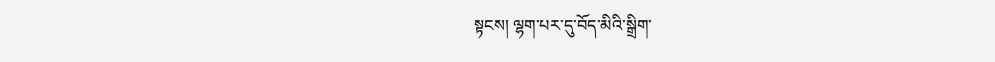སྟངས། ལྷག་པར་དུ་བོད་མིའི་སྒྲིག་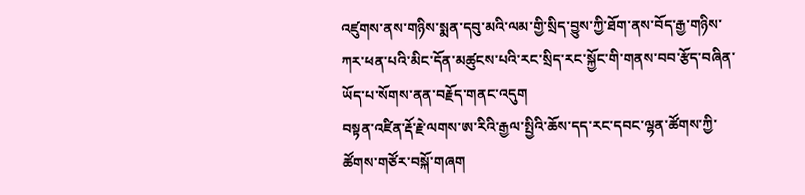འཛུགས་ནས་གཉིས་སྨན་དབུ་མའི་ལམ་གྱི་སྲིད་བྱུས་ཀྱི་ཐོག་ནས་བོད་རྒྱ་གཉིས་ཀར་ཕན་པའི་མིང་དོན་མཚུངས་པའི་རང་སྲིད་རང་སྐྱོང་གི་གནས་བབ་རྩོད་བཞིན་ཡོད་པ་སོགས་ནན་བརྗོད་གནང་འདུག
བསྟན་འཛིན་རྡོ་རྗེ་ལགས་ཨ་རིའི་རྒྱལ་སྤྱིའི་ཆོས་དད་རང་དབང་ལྷན་ཚོགས་ཀྱི་ཚོགས་གཙོར་བསྐོ་གཞག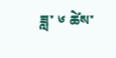ཟླ་ ༦ ཚེས་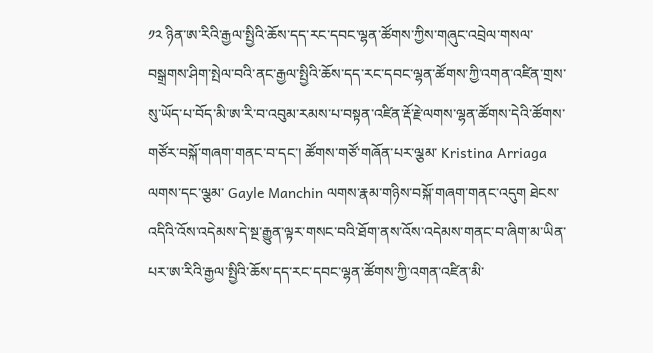༡༢ ཉིན་ཨ་རིའི་རྒྱལ་སྤྱིའི་ཆོས་དད་རང་དབང་ལྷན་ཚོགས་ཀྱིས་གཞུང་འབྲེལ་གསལ་བསྒྲགས་ཤིག་སྤེལ་བའི་ནང་རྒྱལ་སྤྱིའི་ཆོས་དད་རང་དབང་ལྷན་ཚོགས་ཀྱི་འགན་འཛིན་གྲས་སུ་ཡོད་པ་བོད་མི་ཨ་རི་བ་འབུམ་རམས་པ་བསྟན་འཛིན་རྡོ་རྗེ་ལགས་ལྷན་ཚོགས་དེའི་ཚོགས་གཙོར་བསྐོ་གཞག་གནང་བ་དང་། ཚོགས་གཙོ་གཞོན་པར་ལྕམ་ Kristina Arriaga ལགས་དང་ལྕམ་ Gayle Manchin ལགས་རྣམ་གཉིས་བསྐོ་གཞག་གནང་འདུག ཐེངས་འདིའི་འོས་འདེམས་དེ་སྔ་རྒྱུན་ལྟར་གསང་བའི་ཐོག་ནས་འོས་འདེམས་གནང་བ་ཞིག་མ་ཡིན་པར་ཨ་རིའི་རྒྱལ་སྤྱིའི་ཆོས་དད་རང་དབང་ལྷན་ཚོགས་ཀྱི་འགན་འཛིན་མི་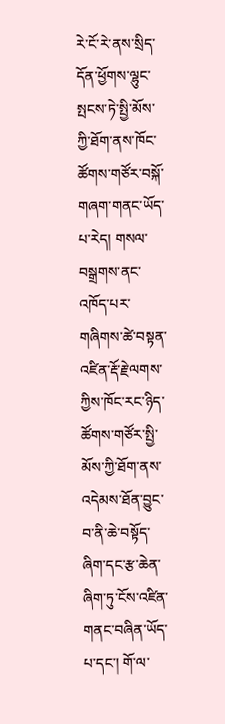རེ་ངོ་རེ་ནས་སྲིད་དོན་ཕྱོགས་ལྷུང་སྤངས་ཏེ་སྤྱི་མོས་ཀྱི་ཐོག་ནས་ཁོང་ཚོགས་གཙོར་བསྐོ་གཞག་གནང་ཡོད་པ་རེད། གསལ་བསྒྲགས་ནང་འཁོད་པར་གཞིགས་ཚེ་བསྟན་འཛིན་རྡོ་རྗེ་ལགས་ཀྱིས་ཁོང་རང་ཉིད་ཚོགས་གཙོར་སྤྱི་མོས་ཀྱི་ཐོག་ནས་འདེམས་ཐོན་བྱུང་བ་ནི་ཆེ་བསྟོད་ཞིག་དང་རྩ་ཆེན་ཞིག་ཏུ་ངོས་འཛིན་གནང་བཞིན་ཡོད་པ་དང་། གོ་ལ་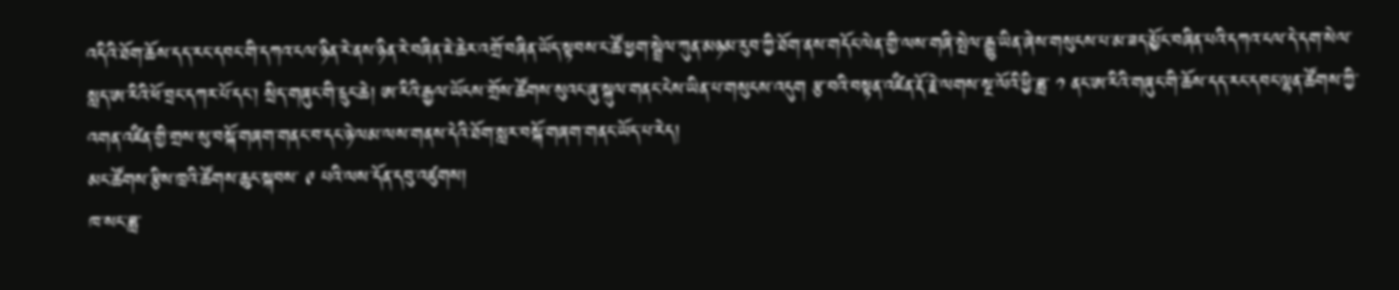འདིའི་ཐོག་ཆོས་དད་རང་དབང་གི་དཀའ་ངལ་ཉིན་རེ་ནས་ཉིན་རེ་བཞིན་ཇེ་ཆེར་འགྲོ་བཞིན་ཡོད་སྟབས་ང་ཚོ་ཕྱག་སྦྲེལ་ཀུན་མཉམ་རུབ་ཀྱི་ཐོག་ནས་གདོང་ལེན་གྱི་ལས་གཞི་སྤེལ་རྒྱུ་ཡིན་ཞེས་གསུངས་པ་མ་ཟད་མྱོང་བཞིན་པའི་དཀའ་ངལ་དེ་དག་སེལ་སླད་ཨ་རིའི་ཕོ་བྲང་དཀར་པོ་དང་། སྲིད་གཞུང་གི་དྲུང་ཆེ། ཨ་རིའི་རྒྱལ་ཡོངས་གྲོས་ཚོགས་སུའང་ཞུ་སྐུལ་གནང་ངེས་ཡིན་པ་གསུངས་འདུག རྩ་བའི་བསྟན་འཛིན་རྡོ་རྗེ་ལགས་སྔ་ལོའི་ཕྱི་ཟླ་ ༡ ནང་ཨ་རིའི་གཞུང་གི་ཆོས་དད་རང་དབང་ལྷན་ཚོགས་ཀྱི་འགན་འཛིན་གྱི་གྲས་སུ་བསྐོ་གཞག་གནང་བ་དང་ཉེ་ལམ་ལས་གནས་དེའི་ཐོག་སླར་བསྐོ་གཞག་གནང་ཡོད་པ་རེད།
མང་ཚོགས་རྩིས་ཁྲའི་ཚོགས་ཆུང་སྐབས་ ༩ པའི་ལས་དོན་དབུ་འཛུགས།
ཁ་སང་ཟླ་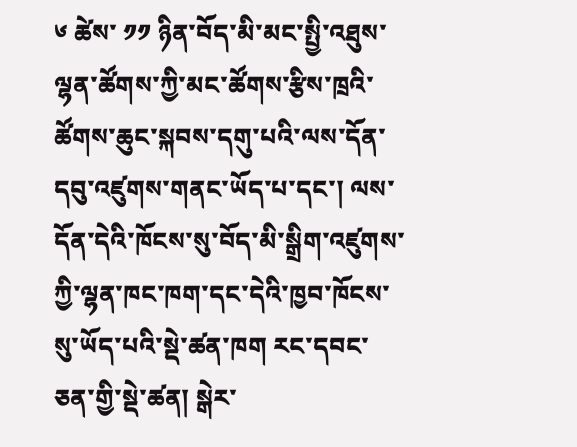༦ ཚེས་ ༡༡ ཉིན་བོད་མི་མང་སྤྱི་འཐུས་ལྷན་ཚོགས་ཀྱི་མང་ཚོགས་རྩིས་ཁྲའི་ཚོགས་ཆུང་སྐབས་དགུ་པའི་ལས་དོན་དབུ་འཛུགས་གནང་ཡོད་པ་དང་། ལས་དོན་དེའི་ཁོངས་སུ་བོད་མི་སྒྲིག་འཛུགས་ཀྱི་ལྷན་ཁང་ཁག་དང་དེའི་ཁྱབ་ཁོངས་སུ་ཡོད་པའི་སྡེ་ཚན་ཁག རང་དབང་ཅན་གྱི་སྡེ་ཚན། སྒེར་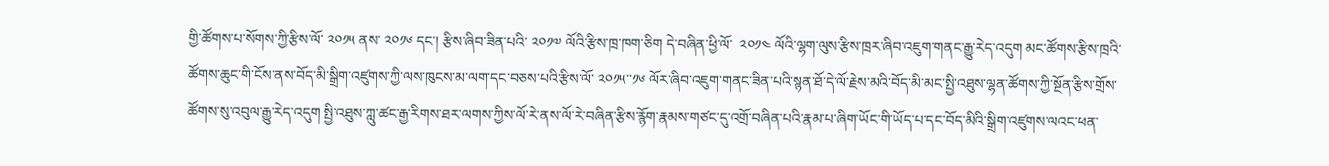གྱི་ཚོགས་པ་སོགས་ཀྱི་རྩིས་ལོ་ ༢༠༡༥ ནས་ ༢༠༡༦ དང་། རྩིས་ཞིབ་ཟིན་པའི་ ༢༠༡༧ ལོའི་རྩིས་ཁྲ་ཁག་ཅིག དེ་བཞིན་ཕྱི་ལོ་  ༢༠༡༤ ལོའི་ལྷག་ལུས་རྩིས་ཁྲར་ཞིབ་འཇུག་གནང་རྒྱུ་རེད་འདུག མང་ཚོགས་རྩིས་ཁྲའི་ཚོགས་ཆུང་གི་ངོས་ནས་བོད་མི་སྒྲིག་འཛུགས་ཀྱི་ལས་ཁུངས་མ་ལག་དང་བཅས་པའི་རྩིས་ལོ་ ༢༠༡༥་་༡༦ ལོར་ཞིབ་འཇུག་གནང་ཟིན་པའི་སྙན་ཐོ་དེ་ལོ་རྗེས་མའི་བོད་མི་མང་སྤྱི་འཐུས་ལྷན་ཚོགས་ཀྱི་སྔོན་རྩིས་གྲོས་ཚོགས་སུ་འབུལ་རྒྱུ་རེད་འདུག སྤྱི་འཐུས་ཀླུ་ཚང་རྒྱ་རིགས་ཐར་ལགས་ཀྱིས་ལོ་རེ་ནས་ལོ་རེ་བཞིན་རྩིས་རྙོག་རྣམས་གཙང་དུ་འགྲོ་བཞིན་པའི་རྣམ་པ་ཞིག་ཡོང་གི་ཡོད་པ་དང་བོད་མིའི་སྒྲིག་འཛུགས་ལའང་ཕན་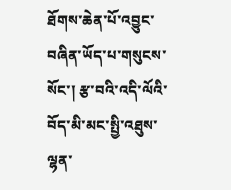ཐོགས་ཆེན་པོ་འབྱུང་བཞིན་ཡོད་པ་གསུངས་སོང་། རྩ་བའི་འདི་ལོའི་བོད་མི་མང་སྤྱི་འཐུས་ལྷན་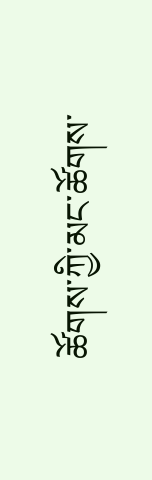ཚོགས་ཀྱི་མང་ཚོགས་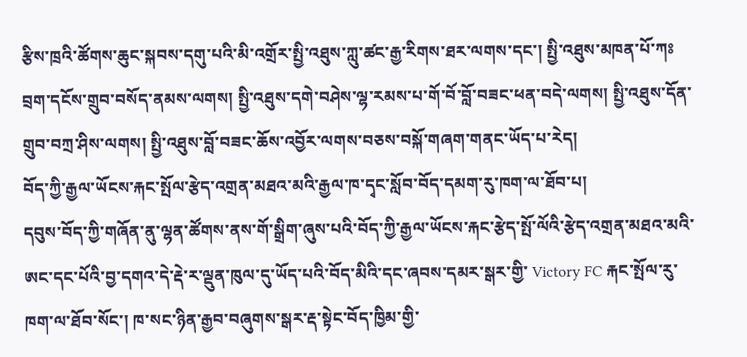རྩིས་ཁྲའི་ཚོགས་ཆུང་སྐབས་དགུ་པའི་མི་འགྲོར་སྤྱི་འཐུས་ཀླུ་ཚང་རྒྱ་རིགས་ཐར་ལགས་དང་། སྤྱི་འཐུས་མཁན་པོ་ཀཿ བྲག་དངོས་གྲུབ་བསོད་ནམས་ལགས། སྤྱི་འཐུས་དགེ་བཤེས་ལྷ་རམས་པ་གོ་བོ་བློ་བཟང་ཕན་བདེ་ལགས། སྤྱི་འཐུས་དོན་གྲུབ་བཀྲ་ཤིས་ལགས། སྤྱི་འཐུས་བློ་བཟང་ཆོས་འབྱོར་ལགས་བཅས་བསྐོ་གཞག་གནང་ཡོད་པ་རེད།
བོད་ཀྱི་རྒྱལ་ཡོངས་རྐང་སྤོལ་རྩེད་འགྲན་མཐའ་མའི་རྒྱལ་ཁ་དྭང་སློབ་བོད་དམག་རུ་ཁག་ལ་ཐོབ་པ།
དབུས་བོད་ཀྱི་གཞོན་ནུ་ལྷན་ཚོགས་ནས་གོ་སྒྲིག་ཞུས་པའི་བོད་ཀྱི་རྒྱལ་ཡོངས་རྐང་རྩེད་སྤོ་ལོའི་རྩེད་འགྲན་མཐའ་མའི་ཨང་དང་པོའི་བྱ་དགའ་དེ་རྡེ་ར་ལྡུན་ཁུལ་དུ་ཡོད་པའི་བོད་མིའི་དང་ཞབས་དམར་སྒར་གྱི་ Victory FC རྐང་སྤོལ་རུ་ཁག་ལ་ཐོབ་སོང་། ཁ་སང་ཉིན་རྒྱབ་བཞུགས་སྒར་རྡ་སྟེང་བོད་ཁྱིམ་གྱི་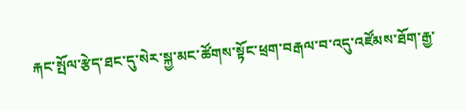རྐང་སྤོལ་རྩེད་ཐང་དུ་སེར་སྐྱ་མང་ཚོགས་སྟོང་ཕྲག་བརྒལ་བ་འདུ་འཛོམས་ཐོག་རྒྱ་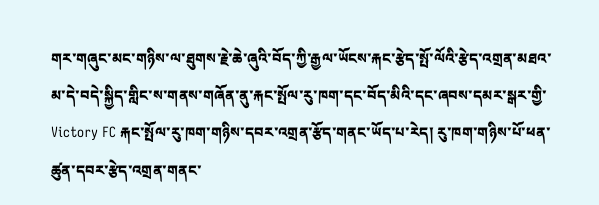གར་གཞུང་མང་གཉིས་ལ་ཐུགས་རྗེ་ཆེ་ཞུའི་བོད་ཀྱི་རྒྱལ་ཡོངས་རྐང་རྩེད་སྤོ་ལོའི་རྩེད་འགྲན་མཐའ་མ་དེ་བདེ་སྐྱིད་གླིང་ས་གནས་གཞོན་ནུ་རྐང་སྤོལ་རུ་ཁག་དང་བོད་མིའི་དང་ཞབས་དམར་སྒར་གྱི་ Victory FC རྐང་སྤོལ་རུ་ཁག་གཉིས་དབར་འགྲན་རྩོད་གནང་ཡོད་པ་རེད། རུ་ཁག་གཉིས་པོ་ཕན་ཚུན་དབར་རྩེད་འགྲན་གནང་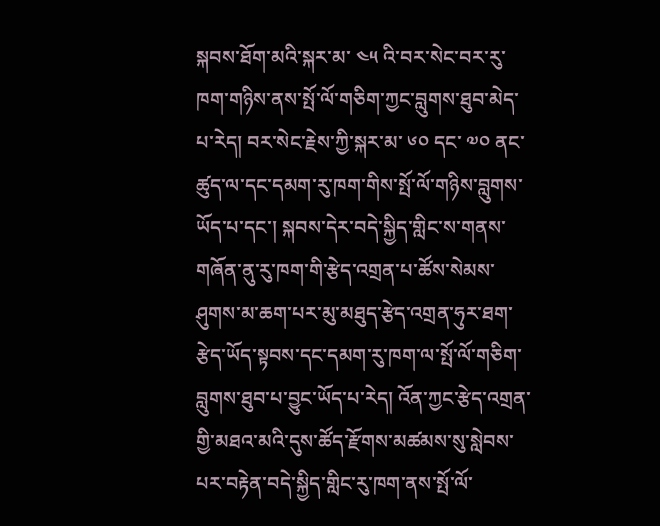སྐབས་ཐོག་མའི་སྐར་མ་ ༤༥ འི་བར་སེང་བར་རུ་ཁག་གཉིས་ནས་སྤོ་ལོ་གཅིག་ཀྱང་བླུགས་ཐུབ་མེད་པ་རེད། བར་སེང་རྗེས་ཀྱི་སྐར་མ་ ༦༠ དང་ ༧༠ ནང་ཚུད་ལ་དང་དམག་རུ་ཁག་གིས་སྤོ་ལོ་གཉིས་བླུགས་ཡོད་པ་དང་། སྐབས་དེར་བདེ་སྐྱིད་གླིང་ས་གནས་གཞོན་ནུ་རུ་ཁག་གི་རྩེད་འགྲན་པ་ཚོས་སེམས་ཤུགས་མ་ཆག་པར་མུ་མཐུད་རྩེད་འགྲན་ཧུར་ཐག་རྩེད་ཡོད་སྟབས་དང་དམག་རུ་ཁག་ལ་སྤོ་ལོ་གཅིག་བླུགས་ཐུབ་པ་བྱུང་ཡོད་པ་རེད། འོན་ཀྱང་རྩེད་འགྲན་གྱི་མཐའ་མའི་དུས་ཚོད་རྫོགས་མཚམས་སུ་སླེབས་པར་བརྟེན་བདེ་སྐྱིད་གླིང་རུ་ཁག་ནས་སྤོ་ལོ་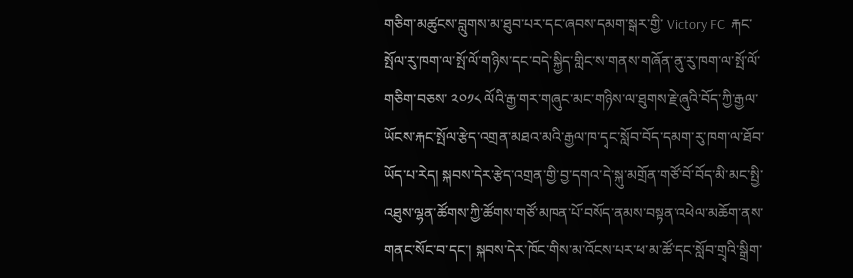གཅིག་མཚུངས་བླུགས་མ་ཐུབ་པར་དང་ཞབས་དམག་སྒར་གྱི་ Victory FC  རྐང་སྤོལ་རུ་ཁག་ལ་སྤོ་ལོ་གཉིས་དང་བདེ་སྐྱིད་གླིང་ས་གནས་གཞོན་ནུ་རུ་ཁག་ལ་སྤོ་ལོ་གཅིག་བཅས་ ༢༠༡༨ ལོའི་རྒྱ་གར་གཞུང་མང་གཉིས་ལ་ཐུགས་རྗེ་ཞུའི་བོད་ཀྱི་རྒྱལ་ཡོངས་རྐང་སྤོལ་རྩེད་འགྲན་མཐའ་མའི་རྒྱལ་ཁ་དྭང་སློབ་བོད་དམག་རུ་ཁག་ལ་ཐོབ་ཡོད་པ་རེད། སྐབས་དེར་རྩེད་འགྲན་གྱི་བྱ་དགའ་དེ་སྐུ་མགྲོན་གཙོ་བོ་བོད་མི་མང་སྤྱི་འཐུས་ལྷན་ཚོགས་ཀྱི་ཚོགས་གཙོ་མཁན་པོ་བསོད་ནམས་བསྟན་འཕེལ་མཆོག་ནས་གནང་སོང་བ་དང་། སྐབས་དེར་ཁོང་གིས་མ་འོངས་པར་ཕ་མ་ཚོ་དང་སློབ་གྲྭའི་སྒྲིག་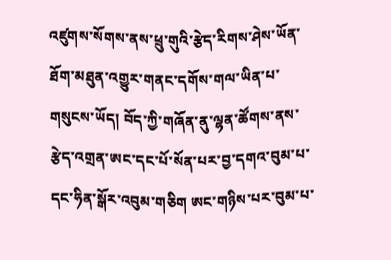འཛུགས་སོགས་ནས་ཕྲུ་གུའི་རྩེད་རིགས་ཤེས་ཡོན་ཐོག་མཐུན་འགྱུར་གནང་དགོས་གལ་ཡིན་པ་གསུངས་ཡོད། བོད་ཀྱི་གཞོན་ནུ་ལྷན་ཚོགས་ནས་རྩེད་འགྲན་ཨང་དང་པོ་སོན་པར་བྱ་དགའ་བུམ་པ་དང་ཧིན་སྒོར་འབུམ་གཅིག ཨང་གཉིས་པར་བུམ་པ་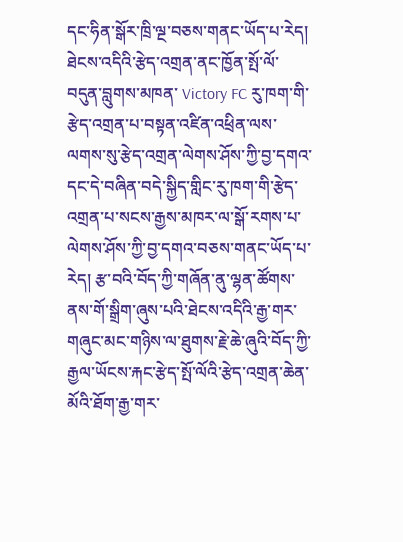དང་ཧིན་སྒོར་ཁྲི་ལྔ་བཅས་གནང་ཡོད་པ་རེད། ཐེངས་འདིའི་རྩེད་འགྲན་ནང་ཁྱོན་སྤོ་ལོ་བདུན་བླུགས་མཁན་ Victory FC རུ་ཁག་གི་རྩེད་འགྲན་པ་བསྟན་འཛིན་འཕྲིན་ལས་ལགས་སུ་རྩེད་འགྲན་ལེགས་ཤོས་ཀྱི་བྱ་དགའ་དང་དེ་བཞིན་བདེ་སྐྱིད་གླིང་རུ་ཁག་གི་རྩེད་འགྲན་པ་སངས་རྒྱས་མཁར་ལ་སྒོ་རགས་པ་ལེགས་ཤོས་ཀྱི་བྱ་དགའ་བཅས་གནང་ཡོད་པ་རེད། རྩ་བའི་བོད་ཀྱི་གཞོན་ནུ་ལྷན་ཚོགས་ནས་གོ་སྒྲིག་ཞུས་པའི་ཐེངས་འདིའི་རྒྱ་གར་གཞུང་མང་གཉིས་ལ་ཐུགས་རྗེ་ཆེ་ཞུའི་བོད་ཀྱི་རྒྱལ་ཡོངས་རྐང་རྩེད་སྤོ་ལོའི་རྩེད་འགྲན་ཆེན་མོའི་ཐོག་རྒྱ་གར་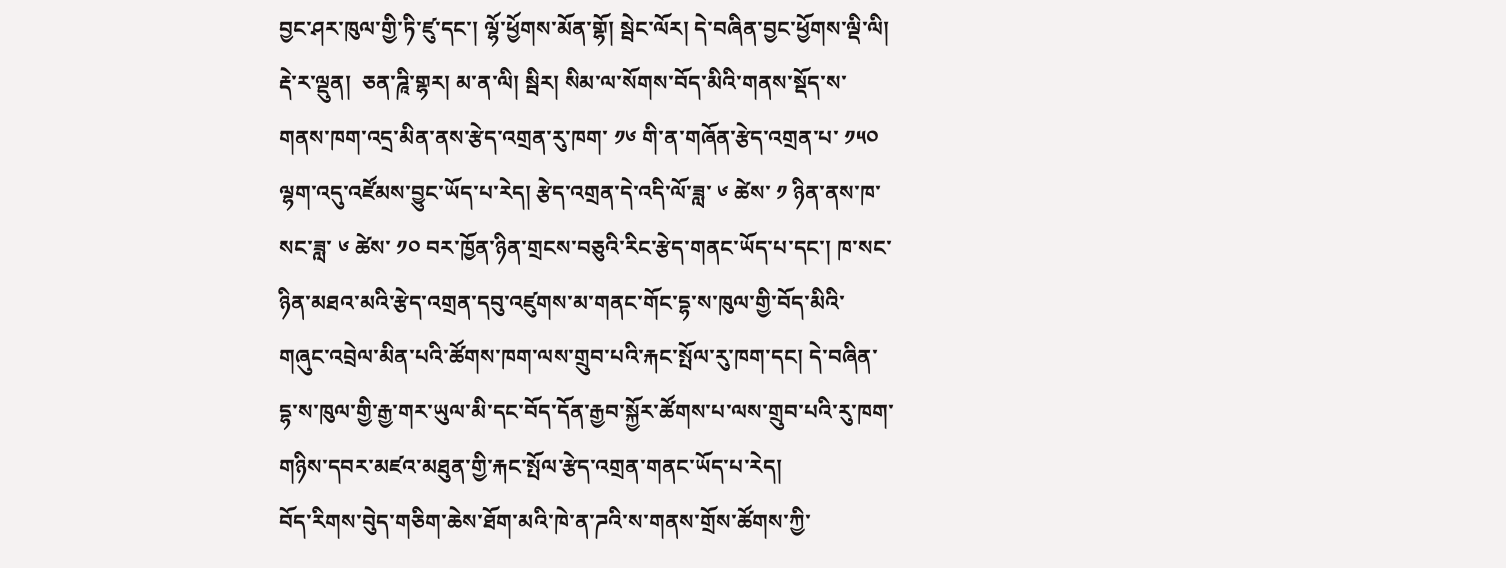བྱང་ཤར་ཁུལ་གྱི་ཏི་ཛུ་དང་། ལྷོ་ཕྱོགས་མོན་གྷོ། སྦེང་ལོར། དེ་བཞིན་བྱང་ཕྱོགས་ལྡི་ལི། རྡེ་ར་ལྡུན།  ཅན་ཌཱི་གྷར། མ་ན་ལི། སྦིར། སིམ་ལ་སོགས་བོད་མིའི་གནས་སྡོད་ས་གནས་ཁག་འདྲ་མིན་ནས་རྩེད་འགྲན་རུ་ཁག་ ༡༦ གི་ན་གཞོན་རྩེད་འགྲན་པ་ ༡༥༠ ལྷག་འདུ་འཛོམས་བྱུང་ཡོད་པ་རེད། རྩེད་འགྲན་དེ་འདི་ལོ་ཟླ་ ༦ ཚེས་ ༡ ཉིན་ནས་ཁ་སང་ཟླ་ ༦ ཚེས་ ༡༠ བར་ཁྱོན་ཉིན་གྲངས་བཅུའི་རིང་རྩེད་གནང་ཡོད་པ་དང་། ཁ་སང་ཉིན་མཐའ་མའི་རྩེད་འགྲན་དབུ་འཛུགས་མ་གནང་གོང་དྷ་ས་ཁུལ་གྱི་བོད་མིའི་གཞུང་འབྲེལ་མིན་པའི་ཚོགས་ཁག་ལས་གྲུབ་པའི་རྐང་སྤོལ་རུ་ཁག་དང། དེ་བཞིན་དྷ་ས་ཁུལ་གྱི་རྒྱ་གར་ཡུལ་མི་དང་བོད་དོན་རྒྱབ་སྐྱོར་ཚོགས་པ་ལས་གྲུབ་པའི་རུ་ཁག་གཉིས་དབར་མཛའ་མཐུན་གྱི་རྐང་སྤོལ་རྩེད་འགྲན་གནང་ཡོད་པ་རེད།
བོད་རིགས་བེུད་གཅིག་ཆེས་ཐོག་མའི་ཁེ་ན་ཌའི་ས་གནས་གྲོས་ཚོགས་ཀྱི་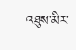འཐུས་མིར་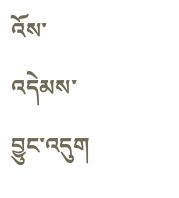འོས་འདེམས་བྱུང་འདུག